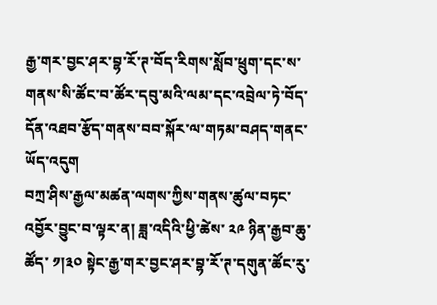རྒྱ་གར་བྱང་ཤར་བྷ་རོ་ཊ་བོད་རིགས་སློབ་ཕྲུག་དང་ས་གནས་སི་ཚོང་བ་ཚོར་དབུ་མའི་ལམ་དང་འབྲེལ་ཏེ་བོད་དོན་འཐབ་རྩོད་གནས་བབ་སྐོར་ལ་གཏམ་བཤད་གནང་ཡོད་འདུག
བཀྲ་ཤིས་རྒྱལ་མཚན་ལགས་ཀྱིས་གནས་ཚུལ་བཏང་འབྱོར་བྱུང་བ་ལྟར་ན། ཟླ་འདིའི་ཕྱི་ཚེས་ ༢༩ ཉིན་རྒྱབ་ཆུ་ཚོད་ ༡།༣༠ སྟེང་རྒྱ་གར་བྱང་ཤར་བྷ་རོ་ཊ་དགུན་ཚོང་རུ་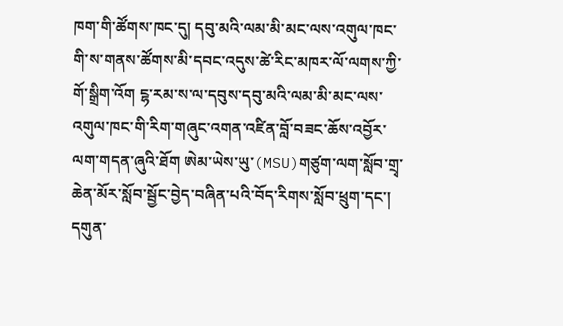ཁག་གི་ཚོགས་ཁང་དུ། དབུ་མའི་ལམ་མི་མང་ལས་འགུལ་ཁང་གི་ས་གནས་ཚོགས་མི་དབང་འདུས་ཚེ་རིང་མཁར་ལོ་ལགས་ཀྱི་གོ་སྒྲིག་འོག ངྷ་རམ་ས་ལ་དབུས་དབུ་མའི་ལམ་མི་མང་ལས་འགུལ་ཁང་གི་རིག་གཞུང་འགན་འཛིན་བློ་བཟང་ཆོས་འབྱོར་ལག་གདན་ཞུའི་ཐོག ཨེམ་ཡེས་ཡུ་(MSU)གཙུག་ལག་སློབ་གྲྭ་ཆེན་མོར་སློབ་སྦྱོང་བྱེད་བཞིན་པའི་བོད་རིགས་སློབ་ཕྲུག་དང་། དགུན་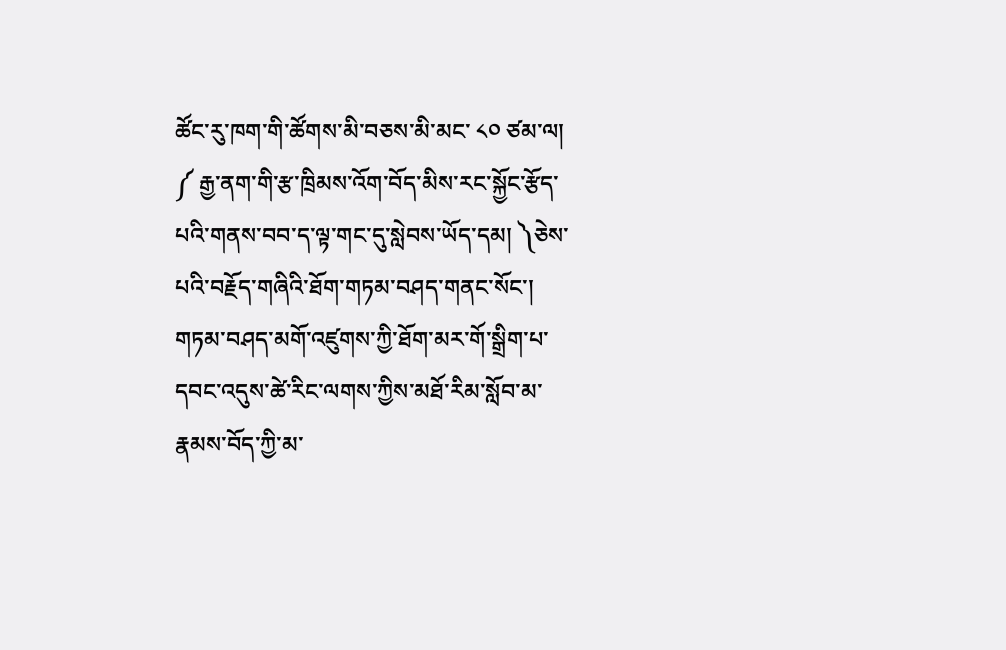ཚོང་རུ་ཁག་གི་ཚོགས་མི་བཅས་མི་མང་ ༨༠ ཙམ་ལ། ༼ རྒྱ་ནག་གི་རྩ་ཁྲིམས་འོག་བོད་མིས་རང་སྐྱོང་རྩོད་པའི་གནས་བབ་ད་ལྟ་གང་དུ་སླེབས་ཡོད་དམ། ༽ཅེས་པའི་བརྗོད་གཞིའི་ཐོག་གཏམ་བཤད་གནང་སོང་།
གཏམ་བཤད་མགོ་འཛུགས་ཀྱི་ཐོག་མར་གོ་སྒྲིག་པ་དབང་འདུས་ཚེ་རིང་ལགས་ཀྱིས་མཐོ་རིམ་སློབ་མ་རྣམས་བོད་ཀྱི་མ་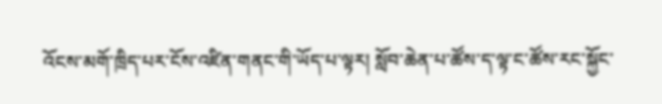འོངས་མགོ་ཁྲིད་པར་ངོས་འཛིན་གནང་གི་ཡོད་པ་ལྟར། སློབ་ཆེན་པ་ཚོས་ད་ལྟ་ང་ཚོས་རང་སྐྱོང་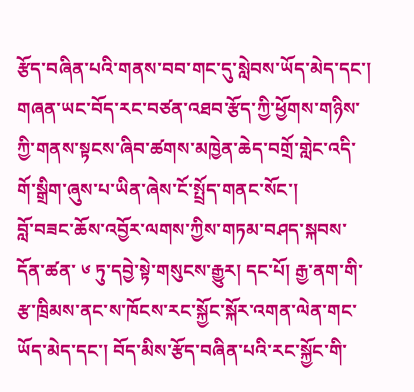རྩོད་བཞིན་པའི་གནས་བབ་གང་དུ་སླེབས་ཡོད་མེད་དང་། གཞན་ཡང་བོད་རང་བཙན་འཐབ་རྩོད་ཀྱི་ཕྱོགས་གཉིས་ཀྱི་གནས་སྟངས་ཞིབ་ཚགས་མཁྱེན་ཆེད་བགྲོ་གླེང་འདི་གོ་སྒྲིག་ཞུས་པ་ཡིན་ཞེས་ངོ་སྤྲོད་གནང་སོང་།
བློ་བཟང་ཆོས་འབྱོར་ལགས་ཀྱིས་གཏམ་བཤད་སྐབས་དོན་ཚན་ ༦ ཏུ་དབྱེ་སྟེ་གསུངས་རྒྱུར། དང་པོ། རྒྱ་ནག་གི་རྩ་ཁྲིམས་ནང་ས་ཁོངས་རང་སྐྱོང་སྐོར་འགན་ལེན་གང་ཡོད་མེད་དང་། བོད་མིས་རྩོད་བཞིན་པའི་རང་སྐྱོང་གི་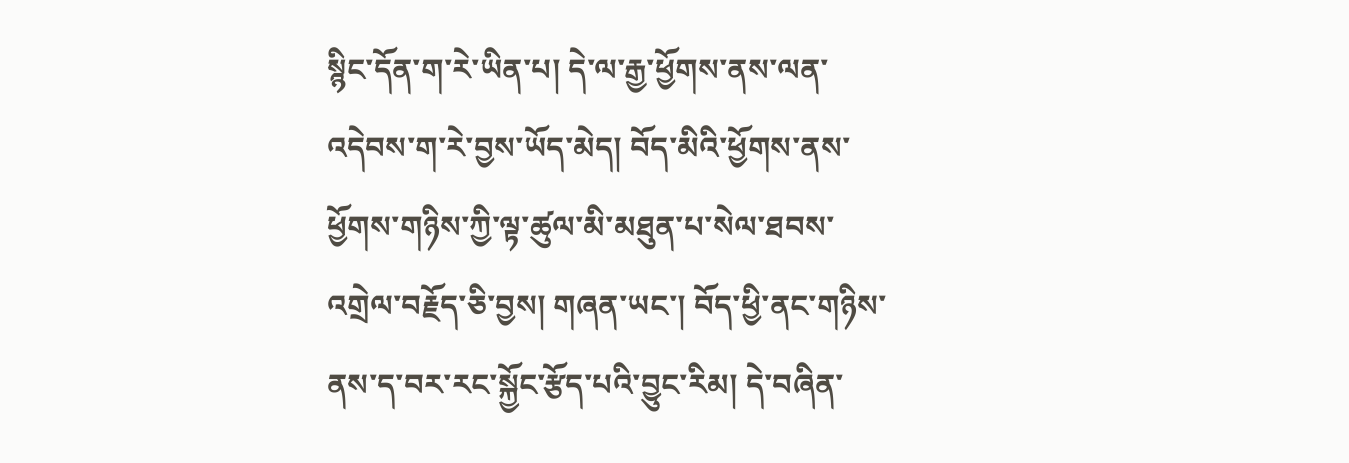སྙིང་དོན་ག་རེ་ཡིན་པ། དེ་ལ་རྒྱ་ཕྱོགས་ནས་ལན་འདེབས་ག་རེ་བྱས་ཡོད་མེད། བོད་མིའི་ཕྱོགས་ནས་ཕྱོགས་གཉིས་ཀྱི་ལྟ་ཚུལ་མི་མཐུན་པ་སེལ་ཐབས་འགྲེལ་བརྗོད་ཅི་བྱས། གཞན་ཡང་། བོད་ཕྱི་ནང་གཉིས་ནས་ད་བར་རང་སྐྱོང་རྩོད་པའི་བྱུང་རིམ། དེ་བཞིན་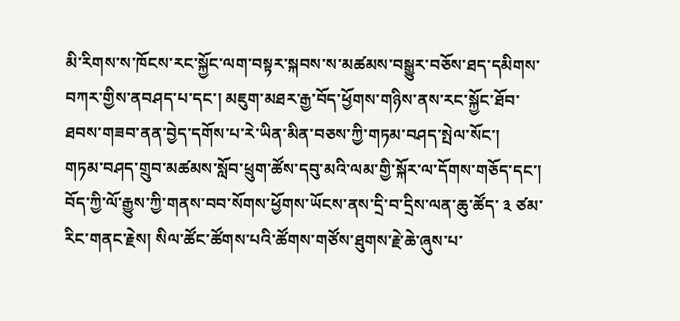མི་རིགས་ས་ཁོངས་རང་སྐྱོང་ལག་བསྟར་སྐབས་ས་མཚམས་བསྒྱུར་བཅོས་ཐད་དམིགས་བཀར་གྱིས་ནབཤད་པ་དང་། མཇུག་མཐར་རྒྱ་བོད་ཕྱོགས་གཉིས་ནས་རང་སྐྱོང་ཐོབ་ཐབས་གཟབ་ནན་བྱེད་དགོས་པ་རེ་ཡིན་མིན་བཅས་ཀྱི་གཏམ་བཤད་སྤེལ་སོང་།
གཏམ་བཤད་གྲུབ་མཚམས་སློབ་ཕྲུག་ཚོས་དབུ་མའི་ལམ་གྱི་སྐོར་ལ་དོགས་གཅོད་དང་། བོད་ཀྱི་ལོ་རྒྱུས་ཀྱི་གནས་བབ་སོགས་ཕྱོགས་ཡོངས་ནས་དྲི་བ་དྲིས་ལན་ཆུ་ཚོད་ ༣ ཙམ་རིང་གནང་རྗེས། སིལ་ཚོང་ཚོགས་པའི་ཚོགས་གཙོས་ཐུགས་རྗེ་ཆེ་ཞུས་པ་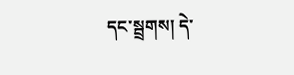དང་སྦྲགས། དེ་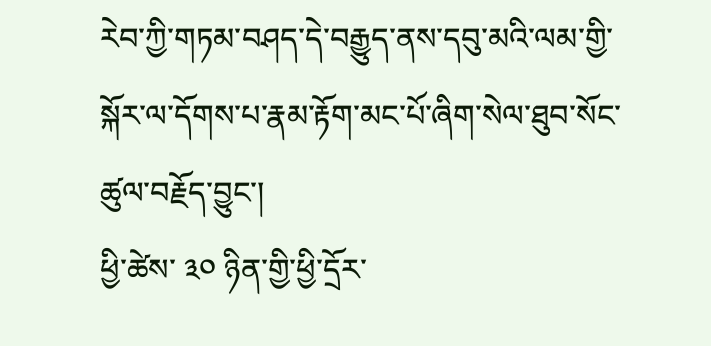རེབ་ཀྱི་གཏམ་བཤད་དེ་བརྒྱུད་ནས་དབུ་མའི་ལམ་གྱི་སྐོར་ལ་དོགས་པ་རྣམ་རྟོག་མང་པོ་ཞིག་སེལ་ཐུབ་སོང་ཚུལ་བརྗོད་བྱུང་།
ཕྱི་ཚེས་ ༣༠ ཉིན་གྱི་ཕྱི་དྲོར་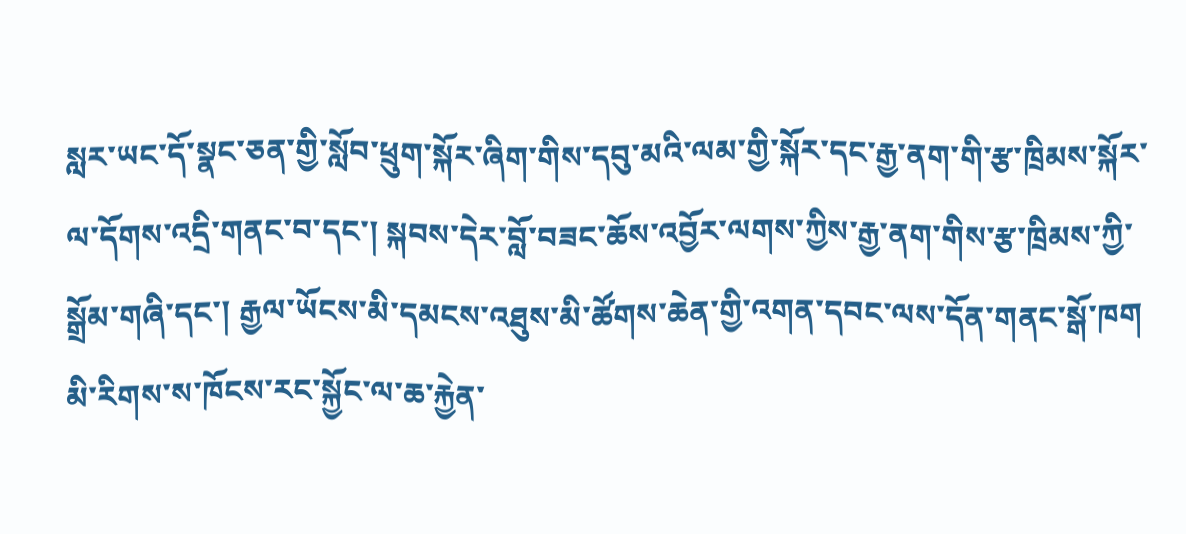སླར་ཡང་དོ་སྣང་ཅན་གྱི་སློབ་ཕྲུག་སྐོར་ཞིག་གིས་དབུ་མའི་ལམ་གྱི་སྐོར་དང་རྒྱ་ནག་གི་རྩ་ཁྲིམས་སྐོར་ལ་དོགས་འདྲི་གནང་བ་དང་། སྐབས་དེར་བློ་བཟང་ཆོས་འབྱོར་ལགས་ཀྱིས་རྒྱ་ནག་གིས་རྩ་ཁྲིམས་ཀྱི་སྒྲོམ་གཞི་དང་། རྒྱལ་ཡོངས་མི་དམངས་འཐུས་མི་ཚོགས་ཆེན་གྱི་འགན་དབང་ལས་དོན་གནང་སྒོ་ཁག མི་རིགས་ས་ཁོངས་རང་སྐྱོང་ལ་ཆ་རྐྱེན་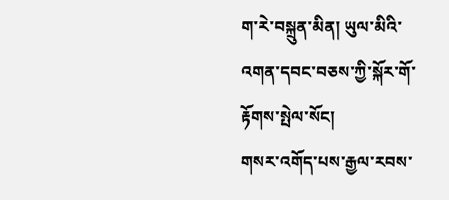ག་རེ་བསྐྲུན་མིན། ཡུལ་མིའི་འགན་དབང་བཅས་ཀྱི་སྐོར་གོ་རྟོགས་སྤེལ་སོང།
གསར་འགོད་པས་རྒྱལ་རབས་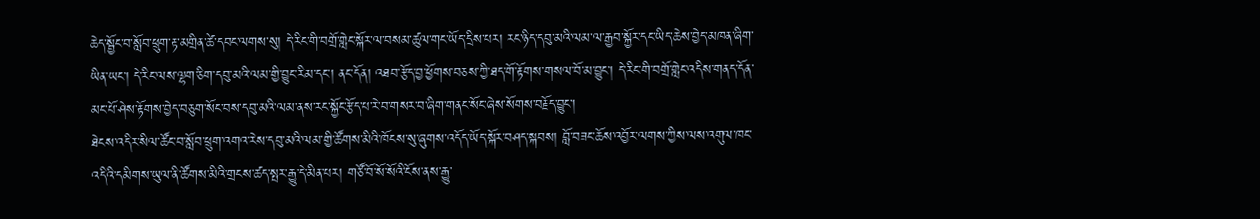ཆེད་སྦྱོང་བ་སློབ་ཕྲུག་རྟ་མགྲིན་ཚེ་དབང་ལགས་སུ། དེ་རིང་གི་བགྲོ་གླེང་སྐོར་ལ་བསམ་ཚུལ་གང་ཡོད་དྲིས་པར། རང་ཉིད་དབུ་མའི་ལམ་ལ་རྒྱབ་སྐྱོར་དང་ཡིད་ཆེས་བྱེད་མཁན་ཞིག་ཡིན་ཡང་། དེ་རིང་ལས་ལྷག་ཅིག་དབུ་མའི་ལམ་གྱི་བྱུང་རིམ་དང་། ནང་དོན། འཐབ་རྩོད་བྱ་ཕྱོགས་བཅས་ཀྱི་ཐད་གོ་རྟོགས་གསལ་བོ་མ་བྱུང་། དེ་རིང་གི་བགྲོ་གླེང་འདིས་གནད་དོན་མང་པོ་ཤེས་རྟོགས་བྱེད་བཅུག་སོང་བས་དབུ་མའི་ལམ་ནས་རང་སྐྱོང་རྩོད་པ་རེ་བ་གསར་བ་ཞིག་གནང་སོང་ཞེས་སོགས་བརྗོད་བྱུང་།
ཐེངས་འདིར་སིལ་ཚོང་བ་སློབ་ཕྲུག་འགའ་རེས་དབུ་མའི་ལམ་གྱི་ཚོགས་མིའི་ཁོངས་སུ་ཞུགས་འདོད་ཡོད་སྐོར་བཤད་སྐབས། བློ་བཟང་ཆོས་འབྱོར་ལགས་ཀྱིས་ལས་འགུལ་ཁང་འདིའི་དམིགས་ཡུལ་ནི་ཚོགས་མིའི་གྲངས་ཚད་སྤར་རྒྱུ་དེ་མིན་པར། གཙོ་བོ་སོ་སོའི་ངོས་ནས་རྒྱུ་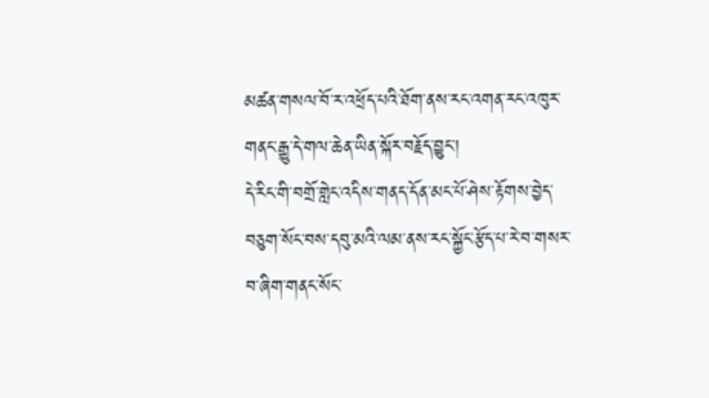མཚན་གསལ་བོ་ར་འཕྲོད་པའི་ཐོག་ནས་རང་འགན་རང་འཁུར་གནང་རྒྱུ་དེ་གལ་ཆེན་ཡིན་སྐོར་བརྗོད་བྱུང་།
དེ་རིང་གི་བགྲོ་གླེང་འདིས་གནད་དོན་མང་པོ་ཤེས་རྟོགས་བྱེད་བཅུག་སོང་བས་དབུ་མའི་ལམ་ནས་རང་སྐྱོང་རྩོད་པ་རེ་བ་གསར་བ་ཞིག་གནང་སོང་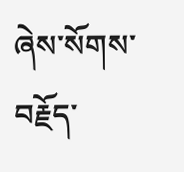ཞེས་སོགས་བརྗོད་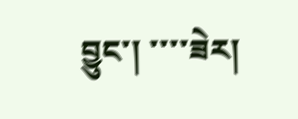བྱུང་། ་་་་ཟེར།